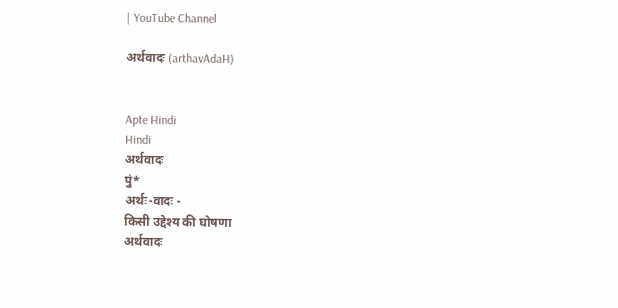| YouTube Channel

अर्थवादः (arthavAdaH)


Apte Hindi
Hindi
अर्थवादः
पुं*
अर्थः-वादः -
किसी उद्देश्य की घोषणा
अर्थवादः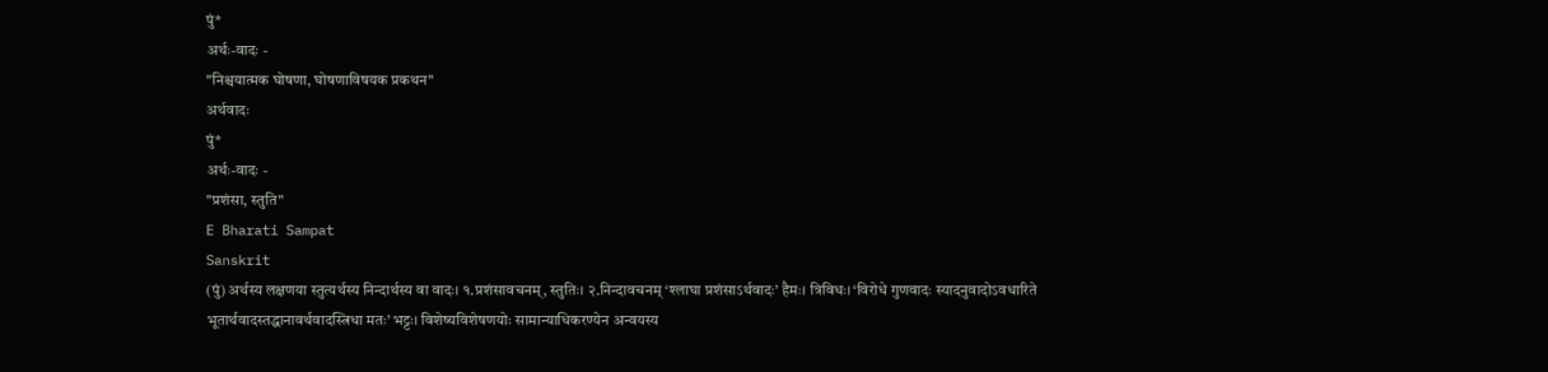पुं*
अर्थः-वादः -
"निश्चयात्मक घोषणा, घोषणाविषयक प्रकथन"
अर्थवादः
पुं*
अर्थः-वादः -
"प्रशंसा, स्तुति"
E Bharati Sampat
Sanskrit
(पुं) अर्थस्य लक्षणया स्तुत्यर्थस्य निन्दार्थस्य वा वादः। १.प्रशंसावचनम्, स्तुतिः। २.निन्दावचनम् ‘श्लाघा प्रशंसाऽर्थवादः’ हैमः। त्रिविधः। ‘विरोधे गुणवादः स्यादनुवादोऽवधारिते भूतार्थवादस्तद्धानावर्थवादस्त्रिधा मतः’ भट्टः। विशेष्यविशेषणयोः सामान्याधिकरण्येन अन्वयस्य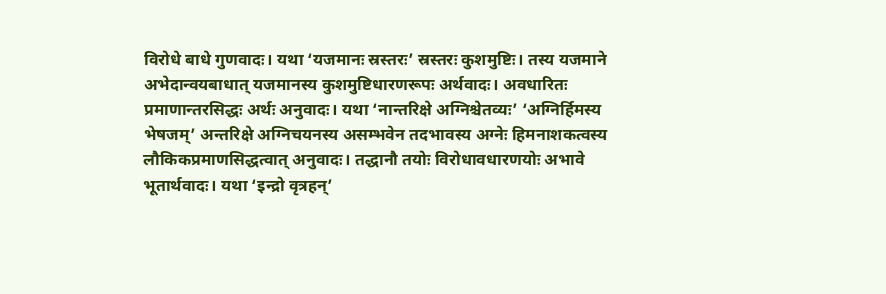विरोधे बाधे गुणवादः। यथा ‘यजमानः स्रस्तरः’ स्रस्तरः कुशमुष्टिः। तस्य यजमाने अभेदान्वयबाधात् यजमानस्य कुशमुष्टिधारणरूपः अर्थवादः। अवधारितः प्रमाणान्तरसिद्धः अर्थः अनुवादः। यथा ‘नान्तरिक्षे अग्निश्चेतव्यः’ ‘अग्निर्हिमस्य भेषजम्’ अन्तरिक्षे अग्निचयनस्य असम्भवेन तदभावस्य अग्नेः हिमनाशकत्वस्य लौकिकप्रमाणसिद्धत्वात् अनुवादः। तद्धानौ तयोः विरोधावधारणयोः अभावे भूतार्थवादः। यथा ‘इन्द्रो वृत्रहन्’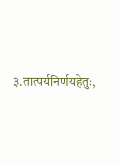३.तात्पर्यनिर्णयहेतुः,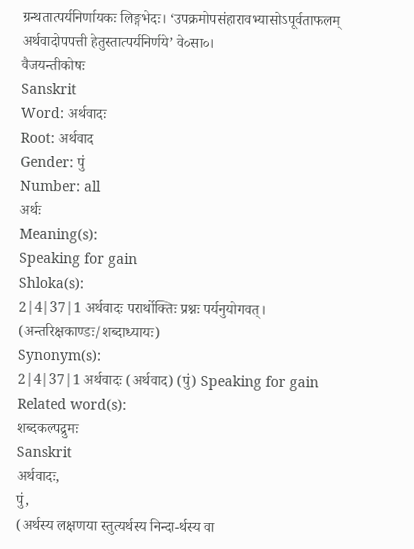ग्रन्थतात्पर्यनिर्णायकः लिङ्गभेदः। ‘उपक्रमोपसंहारावभ्यासोऽपूर्वताफलम् अर्थवादोपपत्ती हेतुस्तात्पर्यनिर्णये’ वे०सा०।
वैजयन्तीकोषः
Sanskrit
Word: अर्थवादः
Root: अर्थवाद
Gender: पुं
Number: all
अर्थः
Meaning(s):
Speaking for gain
Shloka(s):
2|4|37|1 अर्थवादः परार्थोक्तिः प्रश्नः पर्यनुयोगवत्। (अन्तरिक्षकाण्डः/शब्दाध्यायः)
Synonym(s):
2|4|37|1 अर्थवादः (अर्थवाद) (पुं) Speaking for gain
Related word(s):
शब्दकल्पद्रुमः
Sanskrit
अर्थवादः,
पुं,
(अर्थस्य लक्षणया स्तुत्यर्थस्य निन्दा-र्थस्य वा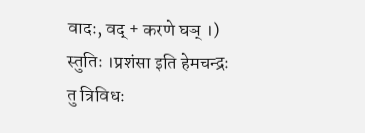वादः, वद् + करणे घञ् ।) स्तुतिः ।प्रशंसा इति हेमचन्द्रः
तु त्रिविधः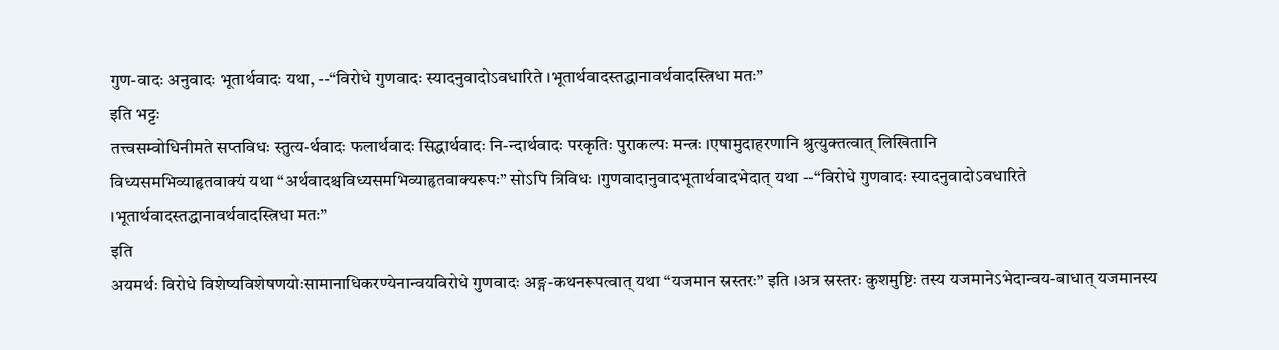गुण-वादः अनुवादः भूतार्थवादः यथा, --“विरोधे गुणवादः स्यादनुवादोऽवधारिते ।भूतार्थवादस्तद्धानावर्थवादस्त्रिधा मतः”
इति भट्टः
तत्त्वसम्वोधिनीमते सप्तविधः स्तुत्य-र्थवादः फलार्थवादः सिद्धार्थवादः नि-न्दार्थवादः परकृतिः पुराकल्पः मन्त्रः ।एषामुदाहरणानि श्रुत्युक्तत्वात् लिखितानि
विध्यसमभिव्याहृतवाक्यं यथा “अर्थवादश्चविध्यसमभिव्याहृतवाक्यरूपः” सोऽपि त्रिविधः ।गुणवादानुवादभूतार्थवादभेदात् यथा --“विरोधे गुणवादः स्यादनुवादोऽवधारिते ।भूतार्थवादस्तद्धानावर्थवादस्त्रिधा मतः”
इति
अयमर्थः विरोधे विशेष्यविशेषणयोःसामानाधिकरण्येनान्वयविरोधे गुणवादः अङ्ग-कथनरूपत्वात् यथा “यजमान स्रस्तरः” इति ।अत्र स्रस्तरः कुशमुष्टिः तस्य यजमानेऽभेदान्वय-बाधात् यजमानस्य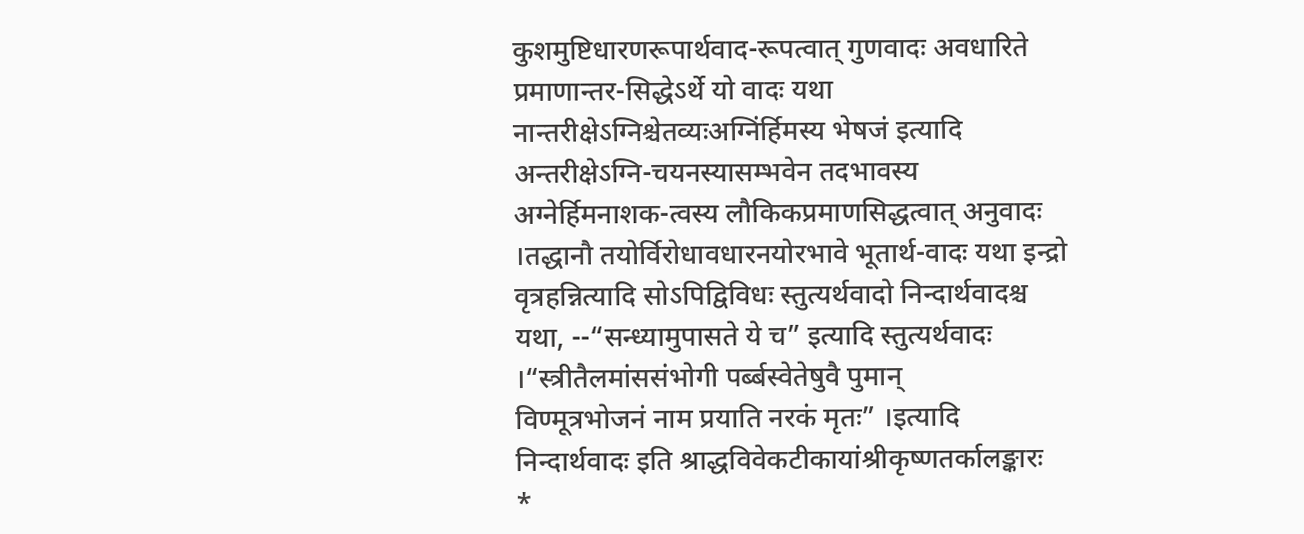कुशमुष्टिधारणरूपार्थवाद-रूपत्वात् गुणवादः अवधारिते प्रमाणान्तर-सिद्धेऽर्थे यो वादः यथा नान्तरीक्षेऽग्निश्चेतव्यःअग्निंर्हिमस्य भेषजं इत्यादि अन्तरीक्षेऽग्नि-चयनस्यासम्भवेन तदभावस्य अग्नेर्हिमनाशक-त्वस्य लौकिकप्रमाणसिद्धत्वात् अनुवादः ।तद्धानौ तयोर्विरोधावधारनयोरभावे भूतार्थ-वादः यथा इन्द्रो वृत्रहन्नित्यादि सोऽपिद्विविधः स्तुत्यर्थवादो निन्दार्थवादश्च यथा, --“सन्ध्यामुपासते ये च” इत्यादि स्तुत्यर्थवादः ।“स्त्रीतैलमांससंभोगी पर्ब्बस्वेतेषुवै पुमान्
विण्मूत्रभोजनं नाम प्रयाति नरकं मृतः” ।इत्यादि निन्दार्थवादः इति श्राद्धविवेकटीकायांश्रीकृष्णतर्कालङ्कारः
*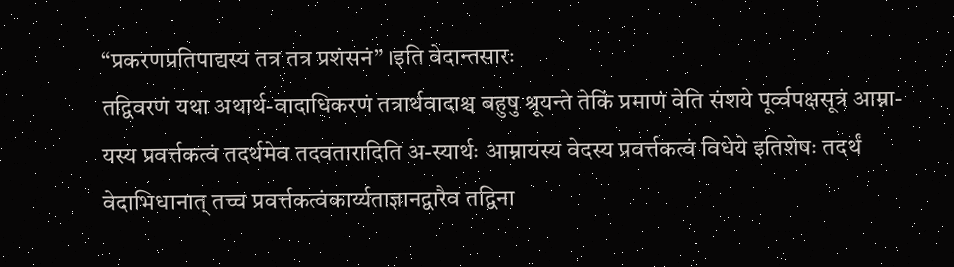“प्रकरणप्रतिपाद्यस्य तत्र तत्र प्रशंसनं” ।इति वेदान्तसारः
तद्विवरणं यथा अथार्थ-वादाधिकरणं तत्रार्थवादाश्च बहुषु श्रूयन्ते तेकिं प्रमाणं वेति संशये पूर्व्वपक्षसूत्रं आम्ना-यस्य प्रवर्त्तकत्वं तदर्थमेव तदवतारादिति अ-स्यार्थः आम्नायस्य वेदस्य प्रवर्त्तकत्वं विधेये इतिशेषः तदर्थं वेदाभिधानात् तच्च प्रवर्त्तकत्वंकार्य्यताज्ञानद्वारैव तद्विना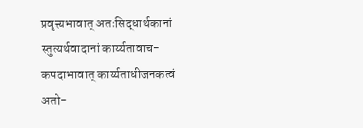प्रवृत्त्यभावात् अतःसिद्धार्थकानां स्तुत्यर्थवादानां कार्य्यतावाच-कपदाभावात् कार्य्यताधीजनकत्वं अतो-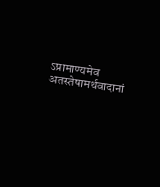ऽप्रामाण्यमेव अतस्तेषामर्थवादानां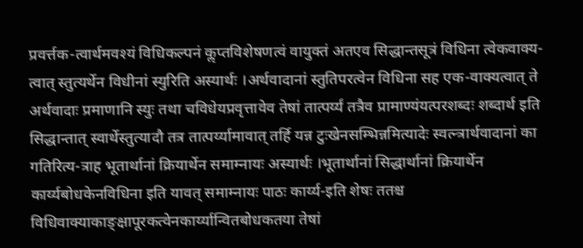प्रवर्त्तक-त्वार्थमवश्यं विधिकल्पनं कॢप्तविशेषणत्वं वायुक्तं अतएव सिद्धान्तसूत्रं विधिना त्वेकवाक्य-त्वात् स्तुत्यर्थेन विधीनां स्युरिति अस्यार्थः ।अर्थवादानां स्तुतिपरत्वेन विधिना सह एक-वाक्यत्वात् ते अर्थवादाः प्रमाणानि स्युः तथा चविधेयप्रवृत्तावेव तेषां तात्पर्य्यं तत्रैव प्रामाण्यंयत्परशब्दः शब्दार्थ इति सिद्धान्तात् स्वार्थेस्तुत्यादौ तत्र तात्पर्य्यामावात् तर्हि यन्न टुःखेनसम्भिन्नमित्यादेः स्वत्न्त्रार्थवादानां का गतिरित्य-त्राह भूतार्थानां क्रियार्थेन समाम्नायः अस्यार्थः ।भूतार्थानां सिद्धार्थानां क्रियार्थेन कार्य्यबोधकेनविधिना इति यावत् समाम्नायः पाठः कार्य्य-इति शेषः ततश्च विधिवाक्याकाङ्क्षापूरकत्वेनकार्य्यान्वितबोधकतया तेषां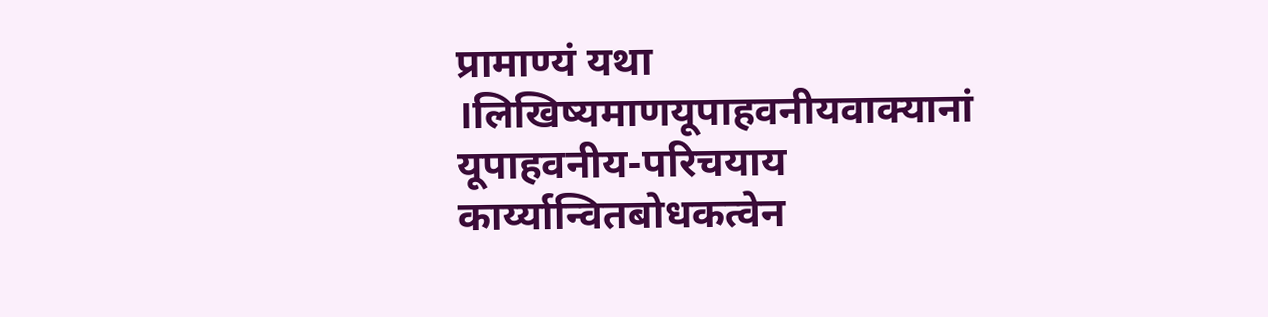प्रामाण्यं यथा ।लिखिष्यमाणयूपाहवनीयवाक्यानां यूपाहवनीय-परिचयाय कार्य्यान्वितबोधकत्वेन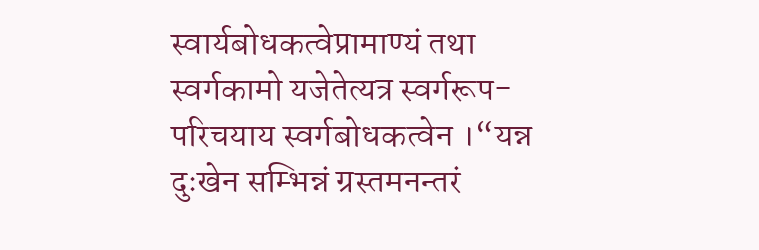स्वार्यबोधकत्वेप्रामाण्यं तथा स्वर्गकामो यजेतेत्यत्र स्वर्गरूप-परिचयाय स्वर्गबोधकत्वेन ।“यन्न दुःखेन सम्भिन्नं ग्रस्तमनन्तरं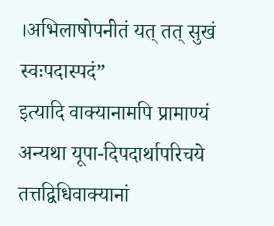।अभिलाषोपनीतं यत् तत् सुखं स्वःपदास्पदं”
इत्यादि वाक्यानामपि प्रामाण्यं अन्यथा यूपा-दिपदार्थापरिचये तत्तद्विधिवाक्यानां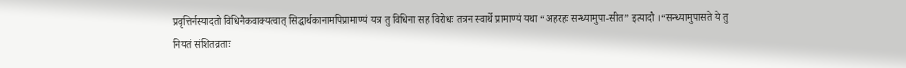प्रवृत्तिर्नस्यादतो विधिनैकवाक्यत्वात् सिद्धार्थकानामपिप्रामाण्यं यत्र तु विधिना सह विरोधः तत्रन स्वार्थे प्रामाण्यं यथा “अहरहः सन्ध्यामुपा-सीत” इत्यादौ ।“सन्ध्यामुपासते ये तु नियतं संशितव्रताः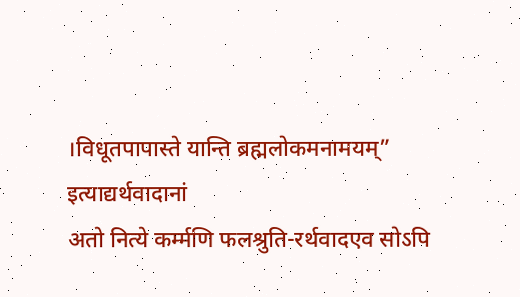।विधूतपापास्ते यान्ति ब्रह्मलोकमनामयम्”
इत्याद्यर्थवादानां
अतो नित्ये कर्म्मणि फलश्रुति-रर्थवादएव सोऽपि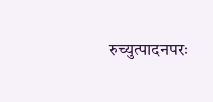रुच्युत्पादनपरः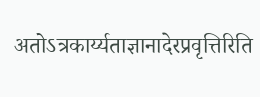अतोऽत्रकार्य्यताज्ञानादेरप्रवृत्तिरिति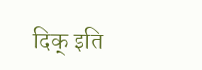दिक् इति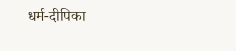धर्म-दीपिका